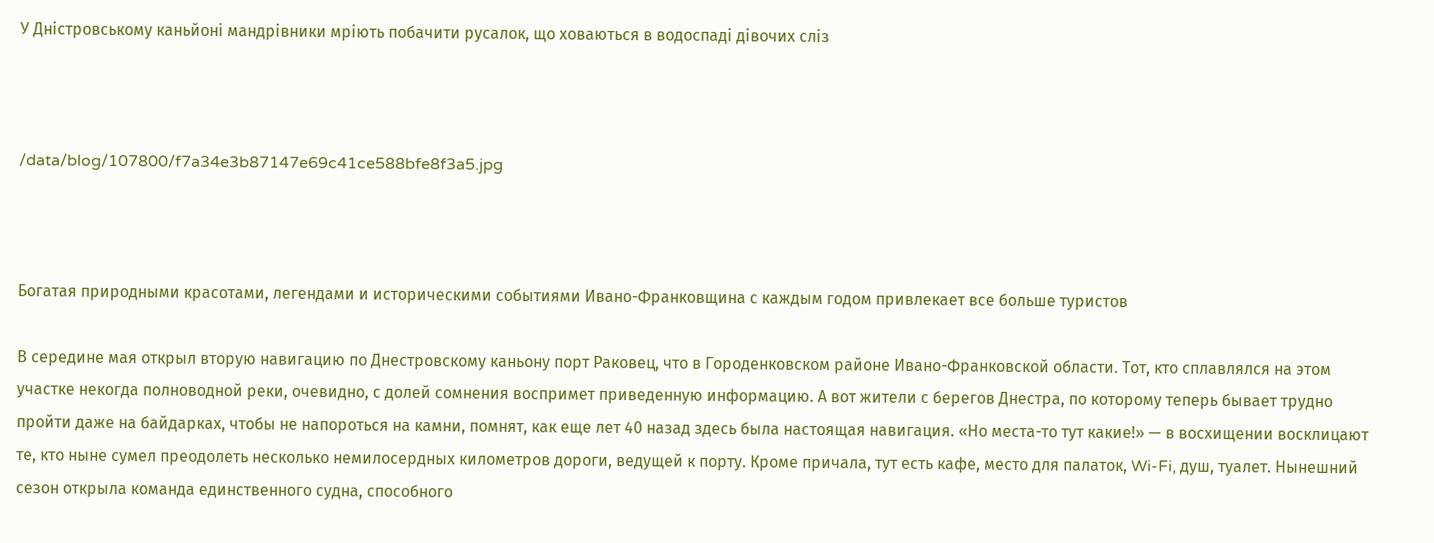У Дністровському каньйоні мандрівники мріють побачити русалок, що ховаються в водоспаді дівочих сліз



/data/blog/107800/f7a34e3b87147e69c41ce588bfe8f3a5.jpg



Богатая природными красотами, легендами и историческими событиями Ивано-Франковщина с каждым годом привлекает все больше туристов

В середине мая открыл вторую навигацию по Днестровскому каньону порт Раковец, что в Городенковском районе Ивано-Франковской области. Тот, кто сплавлялся на этом участке некогда полноводной реки, очевидно, с долей сомнения воспримет приведенную информацию. А вот жители с берегов Днестра, по которому теперь бывает трудно пройти даже на байдарках, чтобы не напороться на камни, помнят, как еще лет 40 назад здесь была настоящая навигация. «Но места-то тут какие!» — в восхищении восклицают те, кто ныне сумел преодолеть несколько немилосердных километров дороги, ведущей к порту. Кроме причала, тут есть кафе, место для палаток, Wi-Fi, душ, туалет. Нынешний сезон открыла команда единственного судна, способного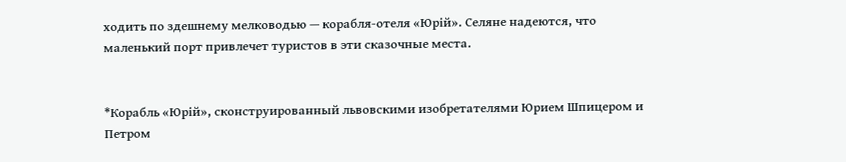ходить по здешнему мелководью — корабля-отеля «Юрій». Селяне надеются, что маленький порт привлечет туристов в эти сказочные места.


*Корабль «Юрій», сконструированный львовскими изобретателями Юрием Шпицером и Петром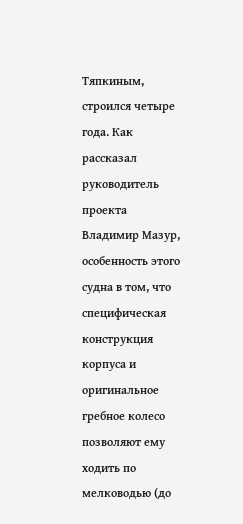Тяпкиным, строился четыре года. Как рассказал руководитель проекта Владимир Мазур, особенность этого судна в том, что специфическая конструкция корпуса и оригинальное гребное колесо позволяют ему ходить по мелководью (до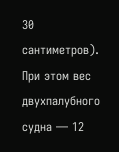30 сантиметров). При этом вес двухпалубного судна — 12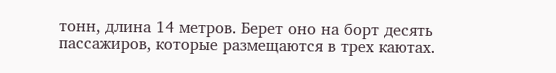тонн, длина 14 метров. Берет оно на борт десять пассажиров, которые размещаются в трех каютах.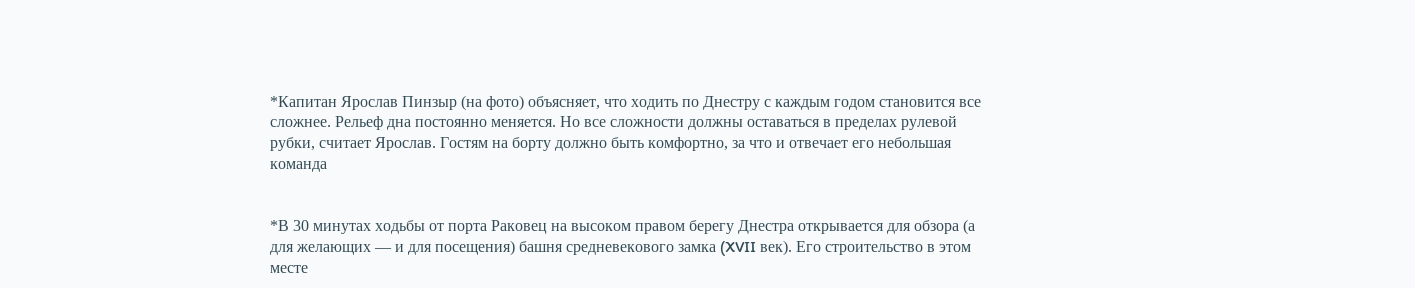*Капитан Ярослав Пинзыр (на фото) объясняет, что ходить по Днестру с каждым годом становится все сложнее. Рельеф дна постоянно меняется. Но все сложности должны оставаться в пределах рулевой рубки, считает Ярослав. Гостям на борту должно быть комфортно, за что и отвечает его небольшая команда


*В 30 минутах ходьбы от порта Раковец на высоком правом берегу Днестра открывается для обзора (а для желающих — и для посещения) башня средневекового замка (XVII век). Его строительство в этом месте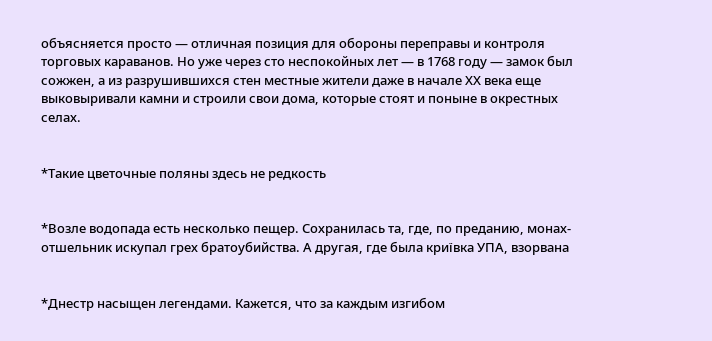объясняется просто — отличная позиция для обороны переправы и контроля торговых караванов. Но уже через сто неспокойных лет — в 1768 году — замок был сожжен, а из разрушившихся стен местные жители даже в начале ХХ века еще выковыривали камни и строили свои дома, которые стоят и поныне в окрестных селах.


*Такие цветочные поляны здесь не редкость


*Возле водопада есть несколько пещер. Сохранилась та, где, по преданию, монах-отшельник искупал грех братоубийства. А другая, где была криївка УПА, взорвана


*Днестр насыщен легендами. Кажется, что за каждым изгибом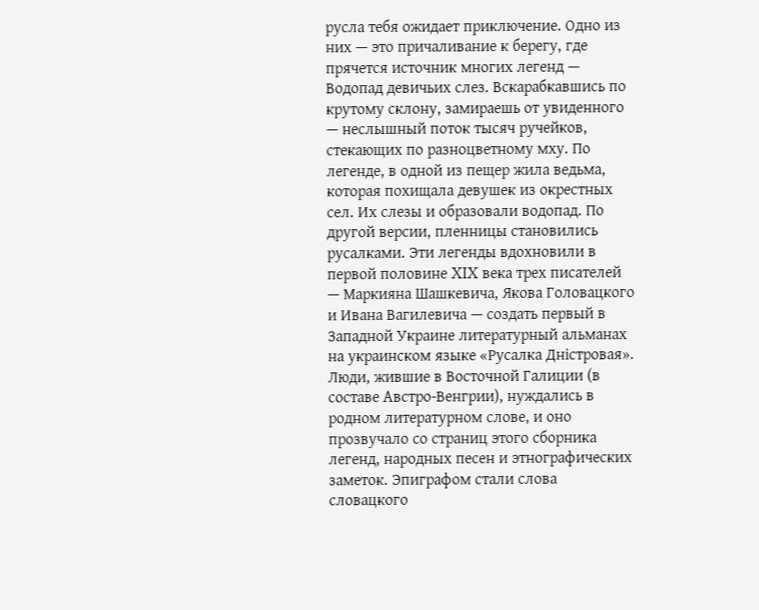русла тебя ожидает приключение. Одно из них — это причаливание к берегу, где прячется источник многих легенд — Водопад девичьих слез. Вскарабкавшись по крутому склону, замираешь от увиденного — неслышный поток тысяч ручейков, стекающих по разноцветному мху. По легенде, в одной из пещер жила ведьма, которая похищала девушек из окрестных сел. Их слезы и образовали водопад. По другой версии, пленницы становились русалками. Эти легенды вдохновили в первой половине XIX века трех писателей — Маркияна Шашкевича, Якова Головацкого и Ивана Вагилевича — создать первый в Западной Украине литературный альманах на украинском языке «Русалка Дністровая». Люди, жившие в Восточной Галиции (в составе Австро-Венгрии), нуждались в родном литературном слове, и оно прозвучало со страниц этого сборника легенд, народных песен и этнографических заметок. Эпиграфом стали слова словацкого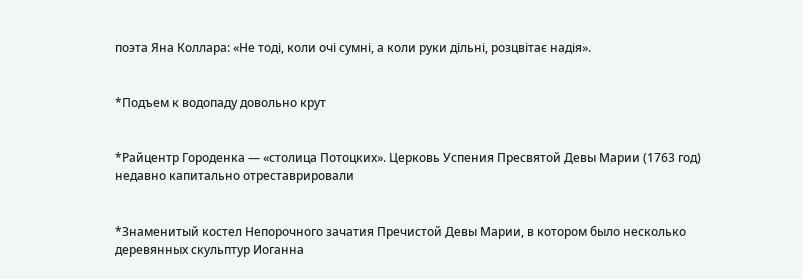поэта Яна Коллара: «Не тоді, коли очі сумні, а коли руки дільні, розцвітає надія».


*Подъем к водопаду довольно крут


*Райцентр Городенка — «столица Потоцких». Церковь Успения Пресвятой Девы Марии (1763 год) недавно капитально отреставрировали


*Знаменитый костел Непорочного зачатия Пречистой Девы Марии, в котором было несколько деревянных скульптур Иоганна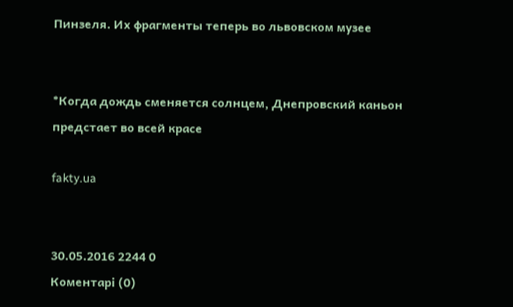Пинзеля. Их фрагменты теперь во львовском музее


*Когда дождь сменяется солнцем, Днепровский каньон предстает во всей красе

fakty.ua


30.05.2016 2244 0
Коментарі (0)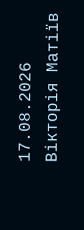17.08.2026
Вікторія Матіїв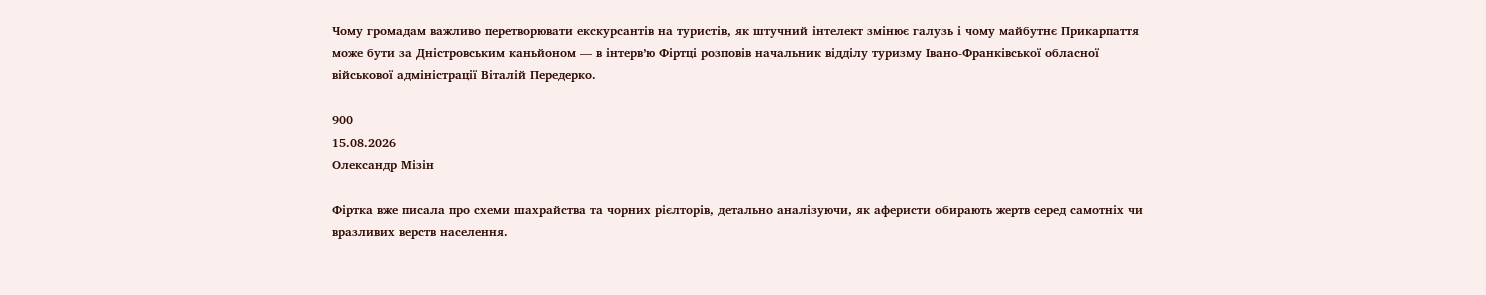Чому громадам важливо перетворювати екскурсантів на туристів, як штучний інтелект змінює галузь і чому майбутнє Прикарпаття може бути за Дністровським каньйоном — в інтерв’ю Фіртці розповів начальник відділу туризму Івано-Франківської обласної військової адміністрації Віталій Передерко.

900
15.08.2026
Олександр Мізін

Фіртка вже писала про схеми шахрайства та чорних рієлторів, детально аналізуючи, як аферисти обирають жертв серед самотніх чи вразливих верств населення.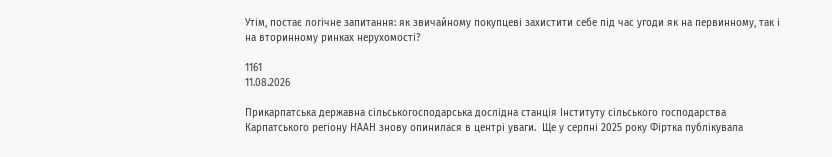Утім, постає логічне запитання: як звичайному покупцеві захистити себе під час угоди як на первинному, так і на вторинному ринках нерухомості?

1161
11.08.2026

Прикарпатська державна сільськогосподарська дослідна станція Інституту сільського господарства Карпатського регіону НААН знову опинилася в центрі уваги.  Ще у серпні 2025 року Фіртка публікувала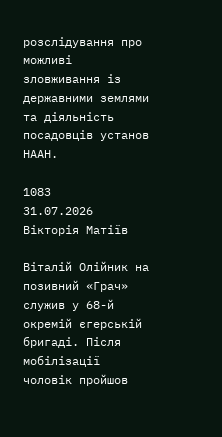розслідування про можливі зловживання із державними землями та діяльність посадовців установ НААН.

1083
31.07.2026
Вікторія Матіїв

Віталій Олійник на позивний «Грач» служив у 68-й окремій єгерській бригаді. Після мобілізації чоловік пройшов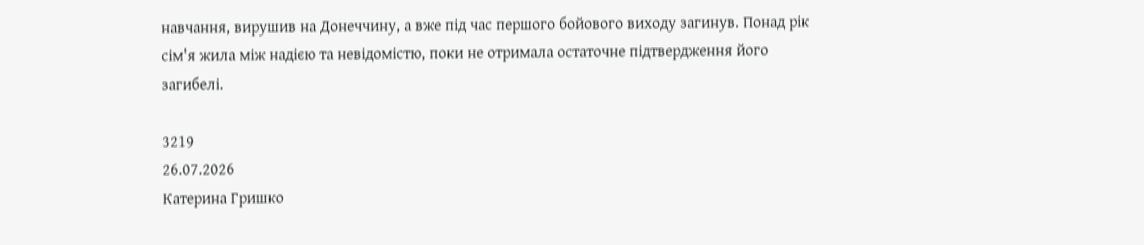навчання, вирушив на Донеччину, а вже під час першого бойового виходу загинув. Понад рік сім'я жила між надією та невідомістю, поки не отримала остаточне підтвердження його загибелі.

3219
26.07.2026
Катерина Гришко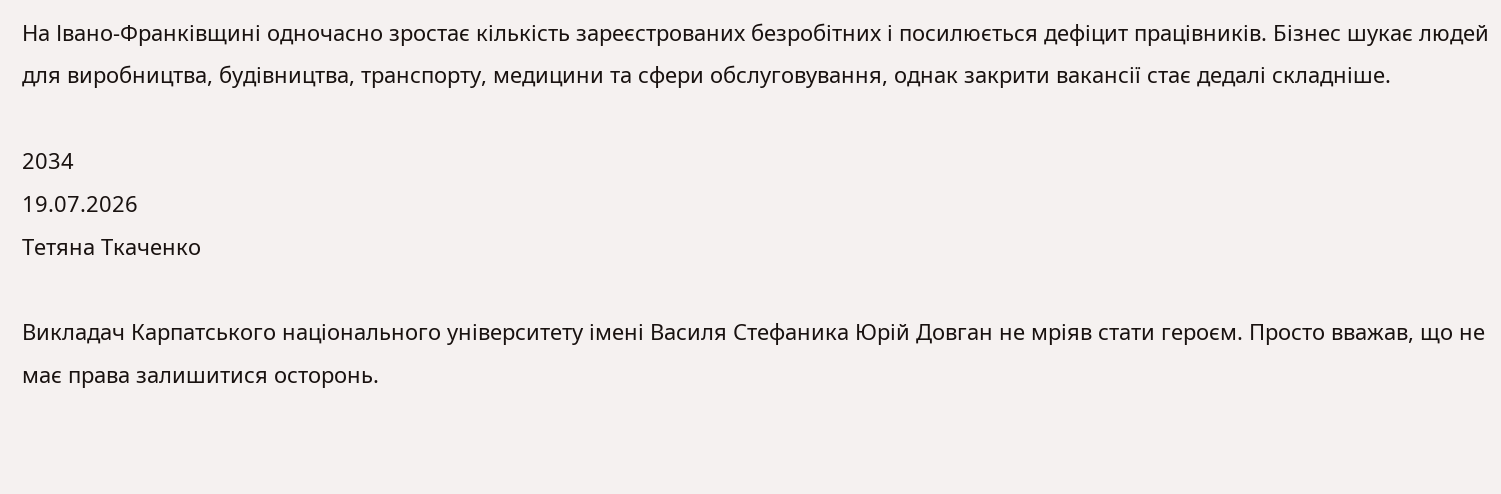На Івано-Франківщині одночасно зростає кількість зареєстрованих безробітних і посилюється дефіцит працівників. Бізнес шукає людей для виробництва, будівництва, транспорту, медицини та сфери обслуговування, однак закрити вакансії стає дедалі складніше.

2034
19.07.2026
Тетяна Ткаченко

Викладач Карпатського національного університету імені Василя Стефаника Юрій Довган не мріяв стати героєм. Просто вважав, що не має права залишитися осторонь.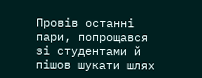Провів останні пари, попрощався зі студентами й пішов шукати шлях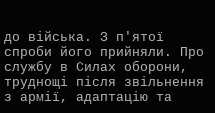до війська. З п'ятої спроби його прийняли. Про службу в Силах оборони, труднощі після звільнення з армії, адаптацію та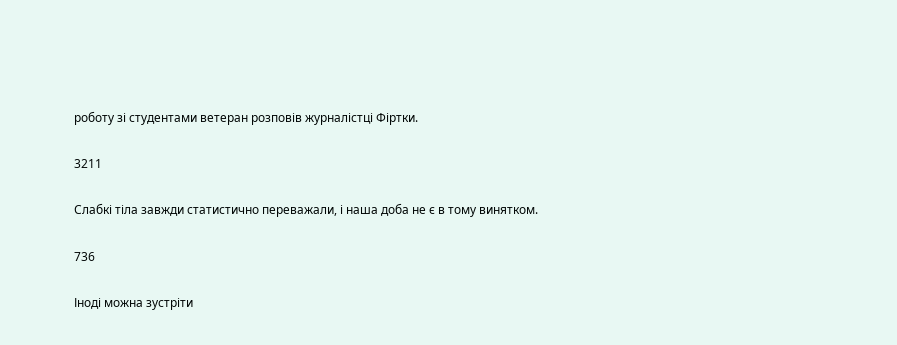роботу зі студентами ветеран розповів журналістці Фіртки.

3211

Слабкі тіла завжди статистично переважали, і наша доба не є в тому винятком.

736

Іноді можна зустріти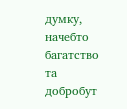думку, начебто багатство та добробут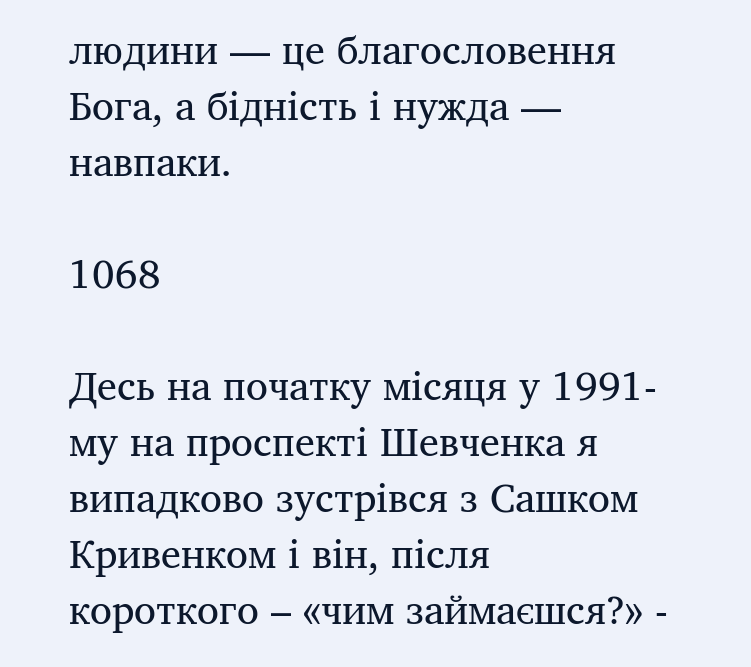людини — це благословення Бога, а бідність і нужда — навпаки.

1068

Десь на початку місяця у 1991-му на проспекті Шевченка я випадково зустрівся з Сашком Кривенком і він, після короткого – «чим займаєшся?» -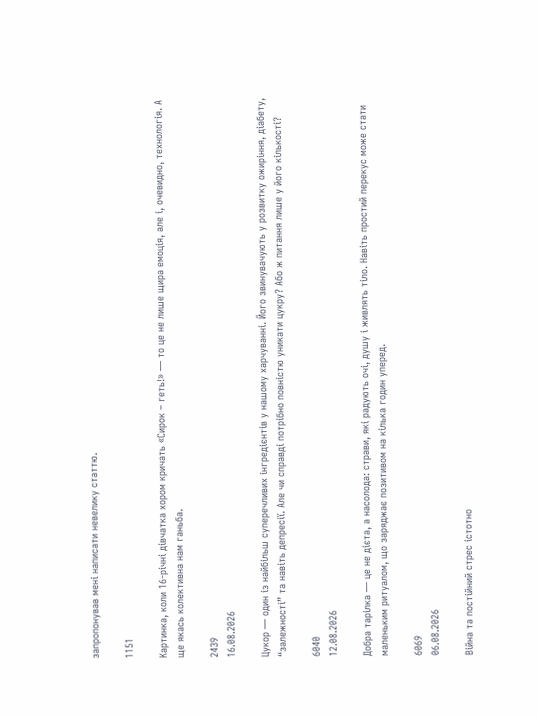запропонував мені написати невелику статтю.

1151

Картинка, коли 16-річні дівчатка хором кричать «Сирок – геть!» — то це не лише щира емоція, але і, очевидно, технологія. А ще якась колективна нам ганьба.

2439
16.08.2026

Цукор — один із найбільш суперечливих інгредієнтів у нашому харчуванні. Його звинувачують у розвитку ожиріння, діабету, “залежності” та навіть депресії. Але чи справді потрібно повністю уникати цукру? Або ж питання лише у його кількості?

6040
12.08.2026

Добра тарілка — це не дієта, а насолода: страви, які радують очі, душу і живлять тіло. Навіть простий перекус може стати маленьким ритуалом, що заряджає позитивом на кілька годин уперед.

6069
06.08.2026

Війна та постійний стрес істотно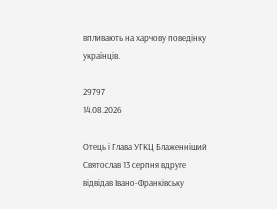впливають на харчову поведінку українців.

29797
14.08.2026

Отець і Глава УГКЦ Блаженніший Святослав 13 серпня вдруге відвідав Івано-Франківську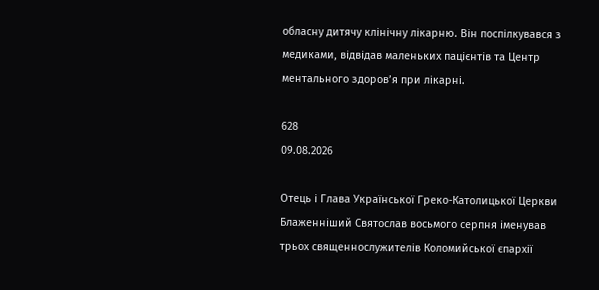обласну дитячу клінічну лікарню. Він поспілкувався з медиками, відвідав маленьких пацієнтів та Центр ментального здоров’я при лікарні.

628
09.08.2026

Отець і Глава Української Греко-Католицької Церкви Блаженніший Святослав восьмого серпня іменував трьох священнослужителів Коломийської єпархії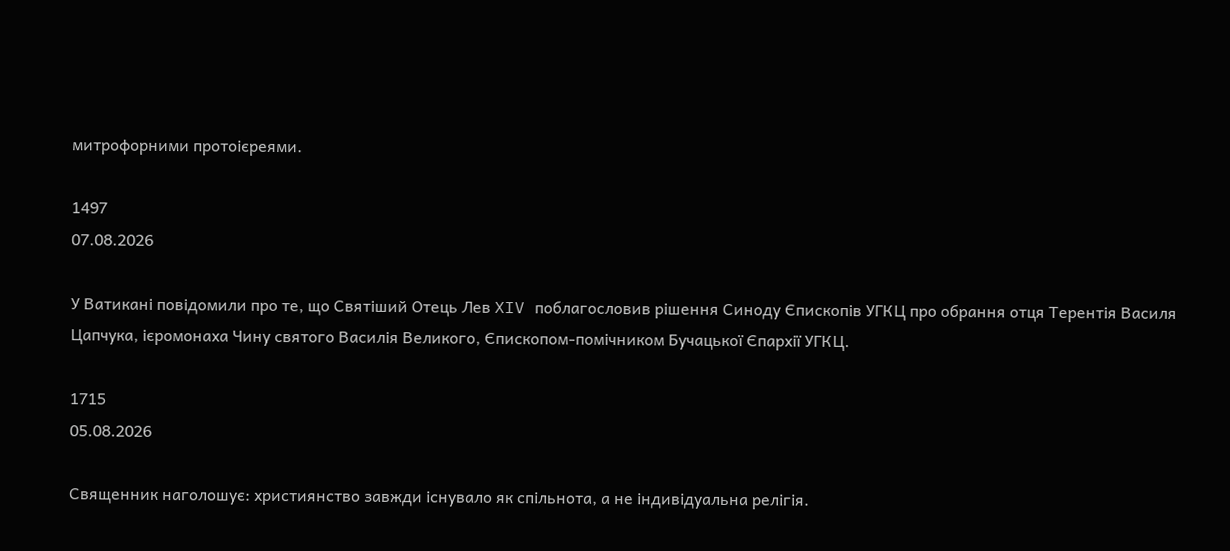митрофорними протоієреями.

1497
07.08.2026

У Ватикані повідомили про те, що Святіший Отець Лев XIV поблагословив рішення Синоду Єпископів УГКЦ про обрання отця Терентія Василя Цапчука, ієромонаха Чину святого Василія Великого, Єпископом-помічником Бучацької Єпархії УГКЦ.

1715
05.08.2026

Священник наголошує: християнство завжди існувало як спільнота, а не індивідуальна релігія.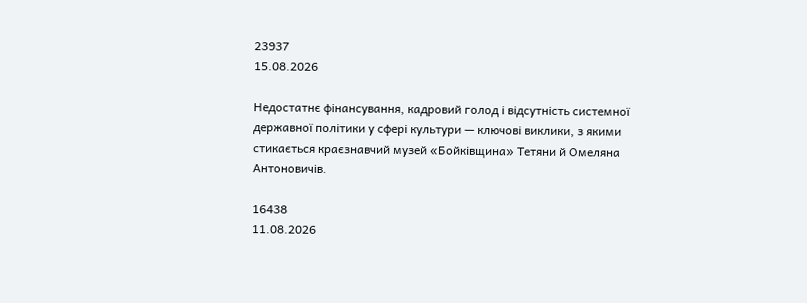23937
15.08.2026

Недостатнє фінансування, кадровий голод і відсутність системної державної політики у сфері культури — ключові виклики, з якими стикається краєзнавчий музей «Бойківщина» Тетяни й Омеляна Антоновичів.

16438
11.08.2026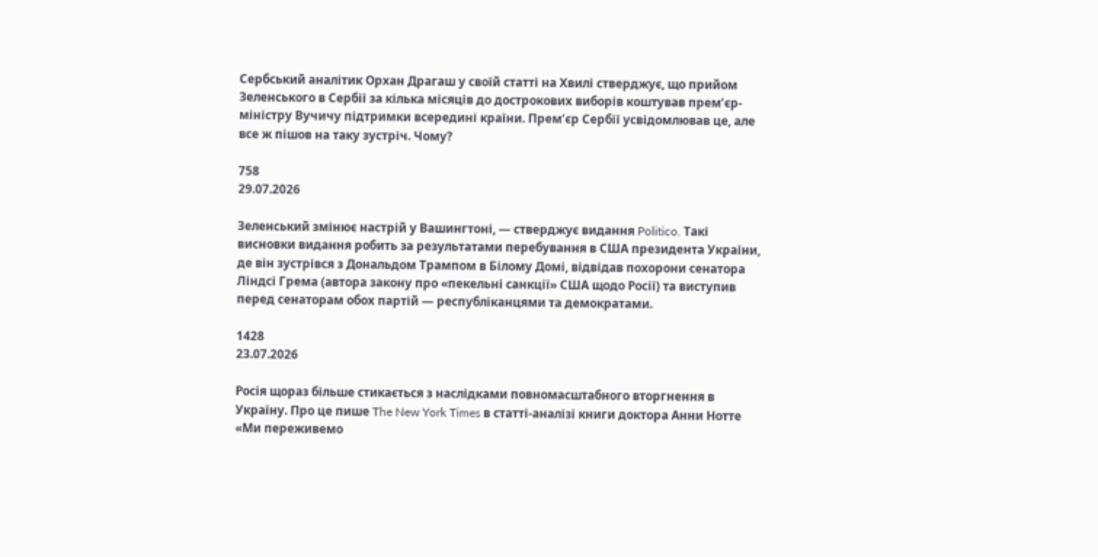Сербський аналітик Орхан Драгаш у своїй статті на Хвилі стверджує, що прийом Зеленського в Сербії за кілька місяців до дострокових виборів коштував прем’єр-міністру Вучичу підтримки всередині країни. Прем’єр Сербії усвідомлював це, але все ж пішов на таку зустріч. Чому?

758
29.07.2026

Зеленський змінює настрій у Вашингтоні, — стверджує видання Politico. Такі висновки видання робить за результатами перебування в США президента України, де він зустрівся з Дональдом Трампом в Білому Домі, відвідав похорони сенатора Ліндсі Грема (автора закону про «пекельні санкції» США щодо Росії) та виступив перед сенаторам обох партій — республіканцями та демократами.

1428
23.07.2026

Росія щораз більше стикається з наслідками повномасштабного вторгнення в Україну. Про це пише The New York Times в статті-аналізі книги доктора Анни Нотте «Ми переживемо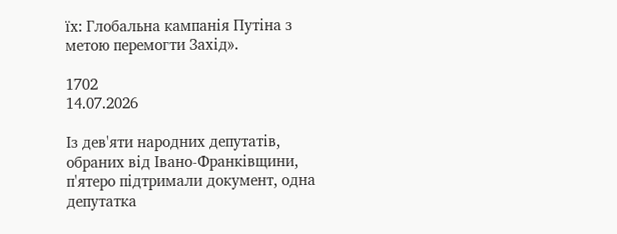їх: Глобальна кампанія Путіна з метою перемогти Захід».

1702
14.07.2026

Із дев'яти народних депутатів, обраних від Івано-Франківщини, п'ятеро підтримали документ, одна депутатка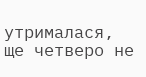утрималася, ще четверо не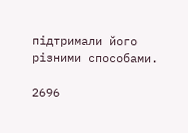підтримали його різними способами.

2696